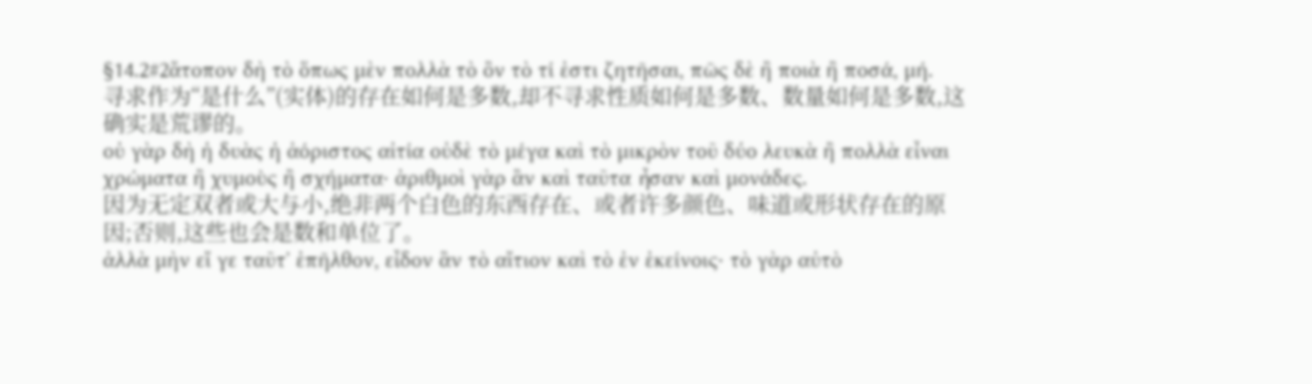§14.2#2ἄτοπον δὴ τὸ ὅπως μὲν πολλὰ τὸ ὂν τὸ τί ἐστι ζητῆσαι, πῶς δὲ ἢ ποιὰ ἢ ποσά, μή.
寻求作为“是什么”(实体)的存在如何是多数,却不寻求性质如何是多数、数量如何是多数,这确实是荒谬的。
οὐ γὰρ δὴ ἡ δυὰς ἡ ἀόριστος αἰτία οὐδὲ τὸ μέγα καὶ τὸ μικρὸν τοῦ δύο λευκὰ ἢ πολλὰ εἶναι χρώματα ἢ χυμοὺς ἢ σχήματα· ἀριθμοὶ γὰρ ἂν καὶ ταῦτα ἦσαν καὶ μονάδες.
因为无定双者或大与小,绝非两个白色的东西存在、或者许多颜色、味道或形状存在的原因;否则,这些也会是数和单位了。
ἀλλὰ μὴν εἴ γε ταῦτʼ ἐπῆλθον, εἶδον ἂν τὸ αἴτιον καὶ τὸ ἐν ἐκείνοις· τὸ γὰρ αὐτὸ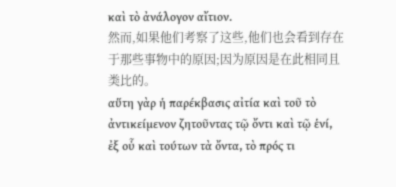καὶ τὸ ἀνάλογον αἴτιον.
然而,如果他们考察了这些,他们也会看到存在于那些事物中的原因;因为原因是在此相同且类比的。
αὕτη γὰρ ἡ παρέκβασις αἰτία καὶ τοῦ τὸ ἀντικείμενον ζητοῦντας τῷ ὄντι καὶ τῷ ἑνί, ἐξ οὗ καὶ τούτων τὰ ὄντα, τὸ πρός τι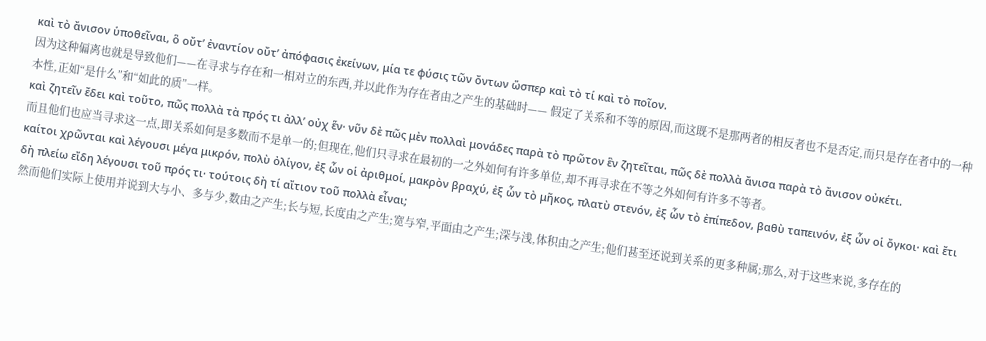καὶ τὸ ἄνισον ὑποθεῖναι, ὃ οὔτʼ ἐναντίον οὔτʼ ἀπόφασις ἐκείνων, μία τε φύσις τῶν ὄντων ὥσπερ καὶ τὸ τί καὶ τὸ ποῖον.
因为这种偏离也就是导致他们——在寻求与存在和一相对立的东西,并以此作为存在者由之产生的基础时—— 假定了关系和不等的原因,而这既不是那两者的相反者也不是否定,而只是存在者中的一种本性,正如“是什么”和“如此的质”一样。
καὶ ζητεῖν ἔδει καὶ τοῦτο, πῶς πολλὰ τὰ πρός τι ἀλλʼ οὐχ ἕν· νῦν δὲ πῶς μὲν πολλαὶ μονάδες παρὰ τὸ πρῶτον ἓν ζητεῖται, πῶς δὲ πολλὰ ἄνισα παρὰ τὸ ἄνισον οὐκέτι.
而且他们也应当寻求这一点,即关系如何是多数而不是单一的;但现在,他们只寻求在最初的一之外如何有许多单位,却不再寻求在不等之外如何有许多不等者。
καίτοι χρῶνται καὶ λέγουσι μέγα μικρόν, πολὺ ὀλίγον, ἐξ ὧν οἱ ἀριθμοί, μακρὸν βραχύ, ἐξ ὧν τὸ μῆκος, πλατὺ στενόν, ἐξ ὧν τὸ ἐπίπεδον, βαθὺ ταπεινόν, ἐξ ὧν οἱ ὄγκοι· καὶ ἔτι δὴ πλείω εἴδη λέγουσι τοῦ πρός τι· τούτοις δὴ τί αἴτιον τοῦ πολλὰ εἶναι;
然而他们实际上使用并说到大与小、多与少,数由之产生;长与短,长度由之产生;宽与窄,平面由之产生;深与浅,体积由之产生;他们甚至还说到关系的更多种属;那么,对于这些来说,多存在的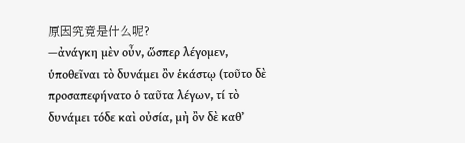原因究竟是什么呢?
—ἀνάγκη μὲν οὖν, ὥσπερ λέγομεν, ὑποθεῖναι τὸ δυνάμει ὂν ἑκάστῳ (τοῦτο δὲ προσαπεφήνατο ὁ ταῦτα λέγων, τί τὸ δυνάμει τόδε καὶ οὐσία, μὴ ὂν δὲ καθʼ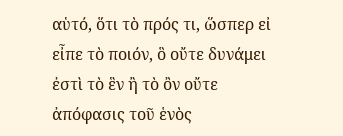αὑτό, ὅτι τὸ πρός τι, ὥσπερ εἰ εἶπε τὸ ποιόν, ὃ οὔτε δυνάμει ἐστὶ τὸ ἓν ἢ τὸ ὂν οὔτε ἀπόφασις τοῦ ἑνὸς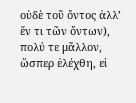οὐδὲ τοῦ ὄντος ἀλλʼ ἕν τι τῶν ὄντων), πολύ τε μᾶλλον, ὥσπερ ἐλέχθη, εἰ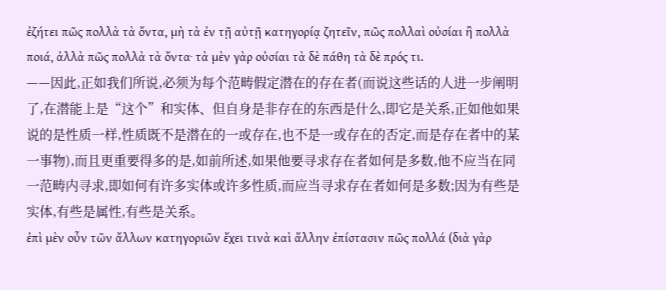ἐζήτει πῶς πολλὰ τὰ ὄντα, μὴ τὰ ἐν τῇ αὐτῇ κατηγορίᾳ ζητεῖν, πῶς πολλαὶ οὐσίαι ἢ πολλὰ ποιά, ἀλλὰ πῶς πολλὰ τὰ ὄντα· τὰ μὲν γὰρ οὐσίαι τὰ δὲ πάθη τὰ δὲ πρός τι.
——因此,正如我们所说,必须为每个范畴假定潜在的存在者(而说这些话的人进一步阐明了,在潜能上是“这个”和实体、但自身是非存在的东西是什么,即它是关系,正如他如果说的是性质一样,性质既不是潜在的一或存在,也不是一或存在的否定,而是存在者中的某一事物),而且更重要得多的是,如前所述,如果他要寻求存在者如何是多数,他不应当在同一范畴内寻求,即如何有许多实体或许多性质,而应当寻求存在者如何是多数;因为有些是实体,有些是属性,有些是关系。
ἐπὶ μὲν οὖν τῶν ἄλλων κατηγοριῶν ἔχει τινὰ καὶ ἄλλην ἐπίστασιν πῶς πολλά (διὰ γὰρ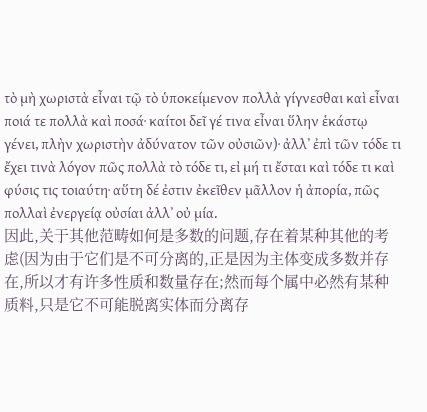τὸ μὴ χωριστὰ εἶναι τῷ τὸ ὑποκείμενον πολλὰ γίγνεσθαι καὶ εἶναι ποιά τε πολλὰ καὶ ποσά· καίτοι δεῖ γέ τινα εἶναι ὕλην ἑκάστῳ γένει, πλὴν χωριστὴν ἀδύνατον τῶν οὐσιῶν)· ἀλλʼ ἐπὶ τῶν τόδε τι ἔχει τινὰ λόγον πῶς πολλὰ τὸ τόδε τι, εἰ μή τι ἔσται καὶ τόδε τι καὶ φύσις τις τοιαύτη· αὕτη δέ ἐστιν ἐκεῖθεν μᾶλλον ἡ ἀπορία, πῶς πολλαὶ ἐνεργείᾳ οὐσίαι ἀλλʼ οὐ μία.
因此,关于其他范畴如何是多数的问题,存在着某种其他的考虑(因为由于它们是不可分离的,正是因为主体变成多数并存在,所以才有许多性质和数量存在;然而每个属中必然有某种质料,只是它不可能脱离实体而分离存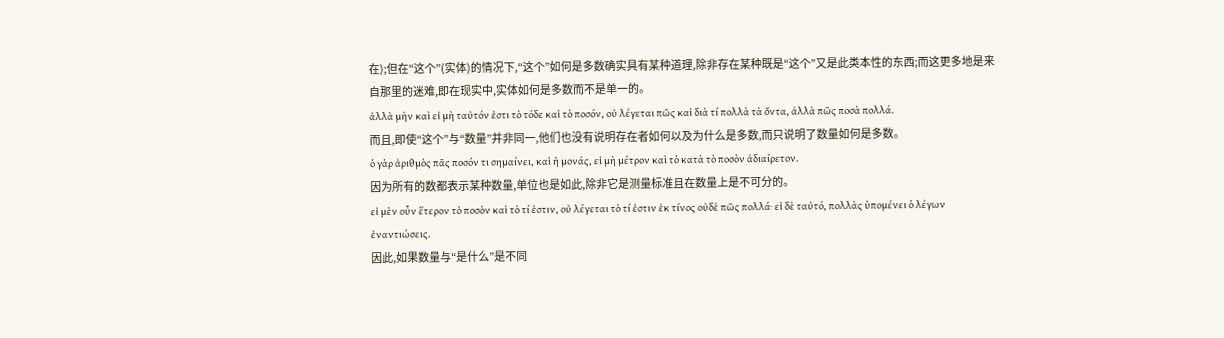在);但在“这个”(实体)的情况下,“这个”如何是多数确实具有某种道理,除非存在某种既是“这个”又是此类本性的东西;而这更多地是来自那里的迷难,即在现实中,实体如何是多数而不是单一的。
ἀλλὰ μὴν καὶ εἰ μὴ ταὐτόν ἐστι τὸ τόδε καὶ τὸ ποσόν, οὐ λέγεται πῶς καὶ διὰ τί πολλὰ τὰ ὄντα, ἀλλὰ πῶς ποσὰ πολλά.
而且,即使“这个”与“数量”并非同一,他们也没有说明存在者如何以及为什么是多数,而只说明了数量如何是多数。
ὁ γὰρ ἀριθμὸς πᾶς ποσόν τι σημαίνει, καὶ ἡ μονάς, εἰ μὴ μέτρον καὶ τὸ κατὰ τὸ ποσὸν ἀδιαίρετον.
因为所有的数都表示某种数量,单位也是如此,除非它是测量标准且在数量上是不可分的。
εἰ μὲν οὖν ἕτερον τὸ ποσὸν καὶ τὸ τί ἐστιν, οὐ λέγεται τὸ τί ἐστιν ἐκ τίνος οὐδὲ πῶς πολλά· εἰ δὲ ταὐτό, πολλὰς ὑπομένει ὁ λέγων ἐναντιώσεις.
因此,如果数量与“是什么”是不同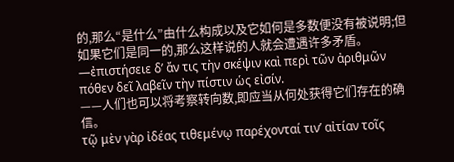的,那么“是什么”由什么构成以及它如何是多数便没有被说明;但如果它们是同一的,那么这样说的人就会遭遇许多矛盾。
—ἐπιστήσειε δʼ ἄν τις τὴν σκέψιν καὶ περὶ τῶν ἀριθμῶν πόθεν δεῖ λαβεῖν τὴν πίστιν ὡς εἰσίν.
——人们也可以将考察转向数,即应当从何处获得它们存在的确信。
τῷ μὲν γὰρ ἰδέας τιθεμένῳ παρέχονταί τινʼ αἰτίαν τοῖς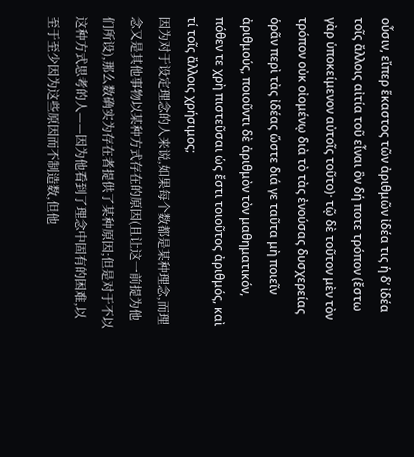οὖσιν, εἴπερ ἕκαστος τῶν ἀριθμῶν ἰδέα τις ἡ δʼ ἰδέα τοῖς ἄλλοις αἰτία τοῦ εἶναι ὃν δή ποτε τρόπον (ἔστω γὰρ ὑποκείμενον αὐτοῖς τοῦτο)· τῷ δὲ τοῦτον μὲν τὸν τρόπον οὐκ οἰομένῳ διὰ τὸ τὰς ἐνούσας δυσχερείας ὁρᾶν περὶ τὰς ἰδέας ὥστε διά γε ταῦτα μὴ ποιεῖν ἀριθμούς, ποιοῦντι δὲ ἀριθμὸν τὸν μαθηματικόν, πόθεν τε χρὴ πιστεῦσαι ὡς ἔστι τοιοῦτος ἀριθμός, καὶ τί τοῖς ἄλλοις χρήσιμος;
因为对于设定理念的人来说,如果每个数都是某种理念,而理念又是其他事物以某种方式存在的原因(且让这一前提为他们所设),那么数确实为存在者提供了某种原因;但是对于不以这种方式思考的人——因为他看到了理念中固有的困难,以至于至少因为这些原因而不制造数,但他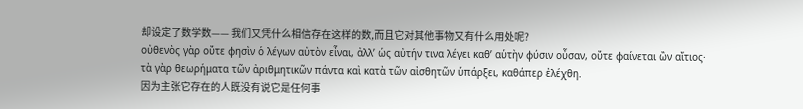却设定了数学数—— 我们又凭什么相信存在这样的数,而且它对其他事物又有什么用处呢?
οὐθενὸς γὰρ οὔτε φησὶν ὁ λέγων αὐτὸν εἶναι, ἀλλʼ ὡς αὐτήν τινα λέγει καθʼ αὑτὴν φύσιν οὖσαν, οὔτε φαίνεται ὢν αἴτιος· τὰ γὰρ θεωρήματα τῶν ἀριθμητικῶν πάντα καὶ κατὰ τῶν αἰσθητῶν ὑπάρξει, καθάπερ ἐλέχθη.
因为主张它存在的人既没有说它是任何事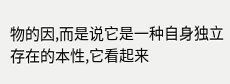物的因,而是说它是一种自身独立存在的本性,它看起来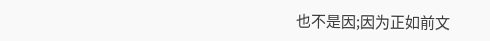也不是因;因为正如前文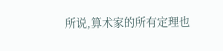所说,算术家的所有定理也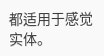都适用于感觉实体。